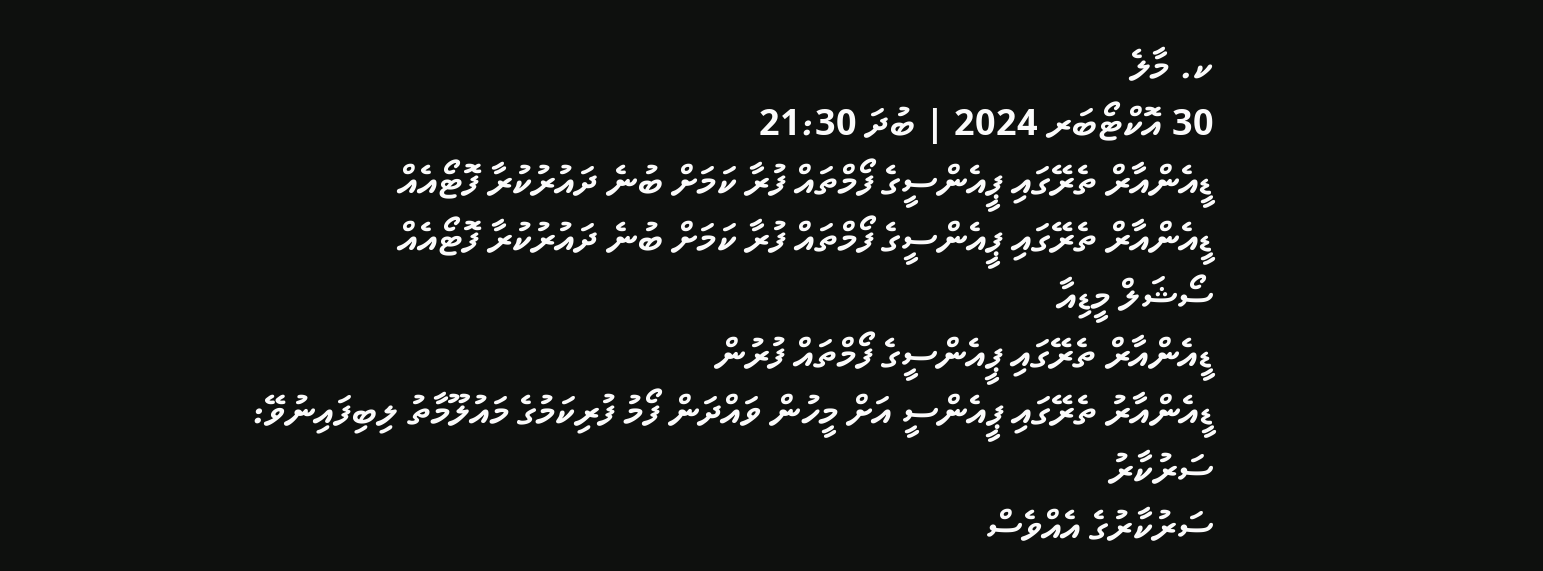ކ. މާލެ
30 އޮކްޓޯބަރ 2024 | ބުދަ 21:30
ޑީއެންއާރް ތެރޭގައި ޕީއެންސީގެ ފޯމްތައް ފުރާ ކަމަށް ބުނެ ދައުރުކުރާ ފޮޓޯއެއް
ޑީއެންއާރް ތެރޭގައި ޕީއެންސީގެ ފޯމްތައް ފުރާ ކަމަށް ބުނެ ދައުރުކުރާ ފޮޓޯއެއް
ސޯޝަލް މީޑިއާ
ޑީއެންއާރް ތެރޭގައި ޕީއެންސީގެ ފޯމްތައް ފުރުން
ޑީއެންއާރު ތެރޭގައި ޕީއެންސީ އަށް މީހުން ވައްދަން ފޯމު ފުރިކަމުގެ މައުލޫމާތު ލިބިފައިނުވޭ: ސަރުކާރު
ސަރުކާރުގެ އެއްވެސް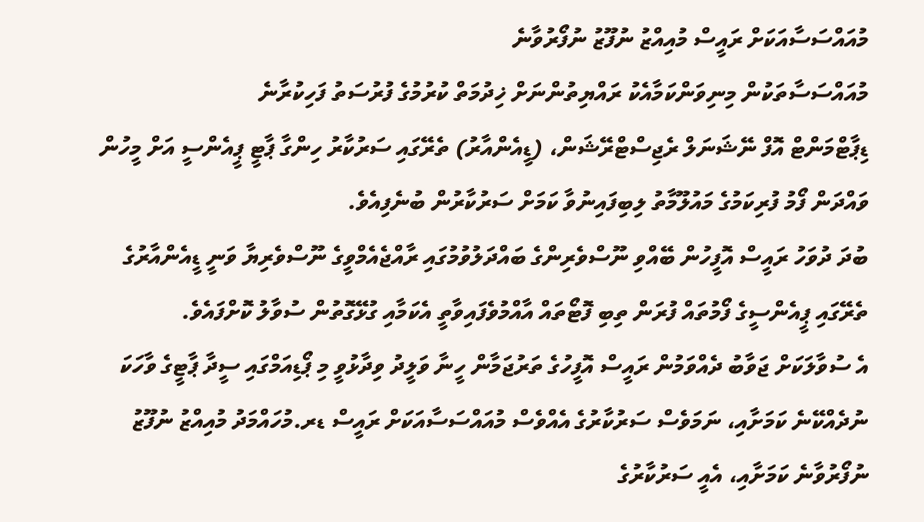މުއައްސަސާއަކަށް ރައީސް މުއިއްޒު ނުފޫޒު ނުފޯރުވާނެ
މުއައްސަސާތަކުން މިނިވަންކަމާއެކު ރައްޔިތުންނަށް ޚިދުމަތް ކުރުމުގެ ފުރުސަތު ފަހިކުރާނެ
ޑިޕާޓްމަންޓް އޮފް ނޭޝަނަލް ރެޖިސްޓްރޭޝަން، (ޑީއެންއާރު) ތެރޭގައި ސަރުކާރު ހިންގާ ޕާޓީ ޕީއެންސީ އަށް މީހުން ވައްދަން ފޯމު ފުރިކަމުގެ މައުލޫމާތު ލިބިފައިނުވާ ކަމަށް ސަރުކާރުން ބުނެފިއެވެ.
ބުދަ ދުވަހު ރައީސް އޮފީހުން ބޭއްވި ނޫސްވެރިންގެ ބައްދަލުވުމުގައި ރާއްޖެއެމްވީގެ ނޫސްވެރިޔާ ވަނީ ޑީއެންއާރުގެ ތެރޭގައި ޕީއެންސީގެ ފޯމުތައް ފުރަން ތިބި ފޮޓޯތައް އާއްމުވެފައިވާތީ އެކަމާއި ގުޅޭގޮތުން ސުވާލު ކޮށްފައެވެ.
އެ ސުވާލަކަށް ޖަވާބު ދެއްވަމުން ރައީސް އޮފީހުގެ ތަރުޖަމާން ހީނާ ވަލީދު ވިދާޅުވީ މި ޕޯޑިއަމްގައި ސީދާ ޕާޓީގެ ވާހަކަ ނުދެއްކޭނެ ކަމަށާއި، ނަމަވެސް ސަރުކާރުގެ އެއްވެސް މުއައްސަސާއަކަށް ރައީސް ޑރ.މުހައްމަދު މުއިއްޒު ނުފޫޒު ނުފޯރުވާނެ ކަމަށާއި، އެއީ ސަރުކާރުގެ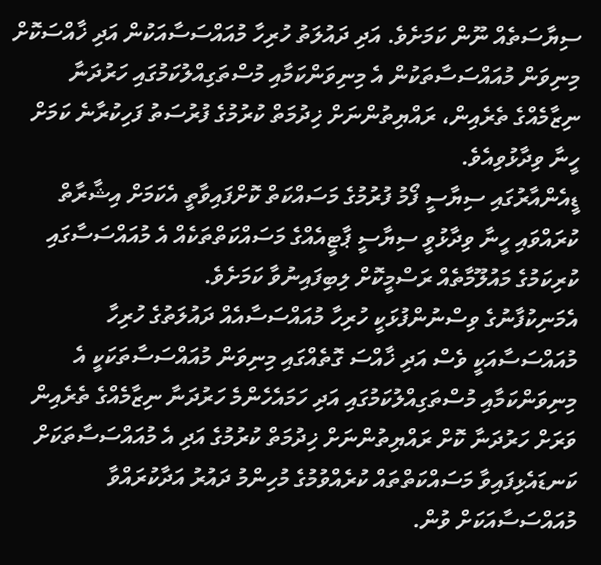ސިޔާސަތެއް ނޫން ކަމަށެވެ. އަދި ދައުލަތު ހުރިހާ މުއައްސަސާއަކުން އަދި ޚާއްސަކޮށް މިނިވަން މުއައްސަސާތަކުން އެ މިނިވަންކަމާއި މުސްތަގިއްލުކަމުގައި ހަރުދަނާ ނިޒާމެއްގެ ތެރެއިން، ރައްޔިތުންނަށް ޚިދުމަތް ކުރުމުގެ ފުރުސަތު ފަހިކުރާނެ ކަމަށް ހީނާ ވިދާޅުވިއެވެ.
ޑީއެންއާރުގައި ސިޔާސީ ފޯމު ފުރުމުގެ މަސައްކަތް ކޮށްފައިވާތީ އެކަމަށް އިޝާރާތް ކުރައްވައި ހީނާ ވިދާޅުވީ ސިޔާސީ ޕާޓީއެއްގެ މަސައްކަތްތަކެއް އެ މުއައްސަސާގައި ކުރިކަމުގެ މައުލޫމާތެއް ރަސްމީކޮށް ލިބިފައިނުވާ ކަމަށެވެ.
އެމަނިކުފާނުގެ ވިސްނުންފުޅަކީ ހުރިހާ މުއައްސަސާއެއް ދައުލަތުގެ ހުރިހާ މުއައްސަސާއަކީ ވެސް އަދި ޚާއްސަ ގޮތެއްގައި މިނިވަން މުއައްސަސާތަކަކީ އެ މިނިވަންކަމާއި މުސްތަގިއްލުކަމުގައި އަދި ހަމައެހެންމެ ހަރުދަނާ ނިޒާމެއްގެ ތެރެއިން ވަރަށް ހަރުދަނާ ކޮށް ރައްޔިތުންނަށް ޚިދުމަތް ކުރުމުގެ އަދި އެ މުއައްސަސާތަކަށް ކަނޑައެޅިފައިވާ މަސައްކަތްތައް ކުރެއްވުމުގެ މުހިންމު ދައުރު އަދާކުރައްވާ މުއައްސަސާއަކަށް ވުން.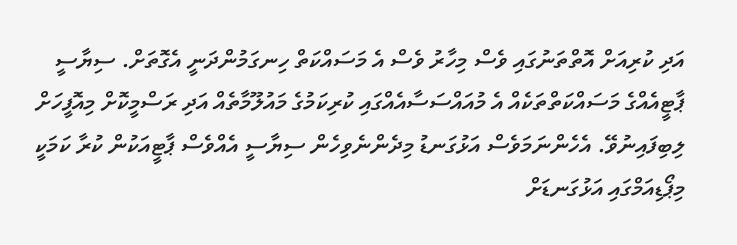އަދި ކުރިއަށް އޮތްތަނުގައި ވެސް މިހާރު ވެސް އެ މަސައްކަތް ހިނގަމުންދަނީ އެގޮތަށް. ސިޔާސީ ޕާޓީއެއްގެ މަސައްކަތްތަކެއް އެ މުއައްސަސާއެއްގައި ކުރިކަމުގެ މައުލޫމާތެއް އަދި ރަސްމީކޮށް މިއޮފީހަށް ލިބިފައިނުވޭ. އެހެންނަމަވެސް އަޅުގަނޑު މިދެންނެވިހެން ސިޔާސީ އެއްވެސް ޕާޓީއަކުން ކުރާ ކަމަކީ މިޕޯޑިއަމްގައި އަޅުގަނޑަށް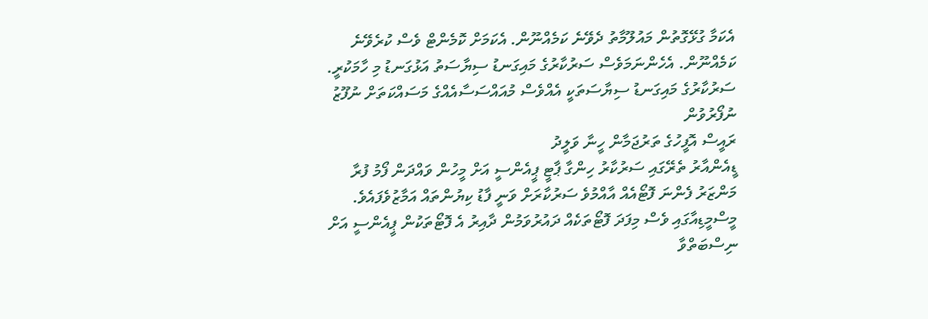އެކަމާ ގުޅޭގޮތުން މައުލޫމާތު ދެވޭނެ ކަމެއްނޫން. އެކަމަށް ކޮމެންޓް ވެސް ކުރެވޭނެ ކަމެއްނޫން. އެހެންނަމަވެސް ސަރުކާރުގެ މައިގަނޑު ސިޔާސަތު އަޅުގަނޑު މި ހާމަކުރީ. ސަރުކާރުގެ މައިގަނޑު ސިޔާސަތަކީ އެއްވެސް މުއައްސަސާއެއްގެ މަސައްކަތަށް ނުފޫޒު ނުފޯރުވުން
ރައީސް އޮފީހުގެ ތަރުޖަމާން ހީނާ ވަލީދު
ޑީއެންއާރު ތެރޭގައި ސަރުކާރު ހިންގާ ޕާޓީ ޕީއެންސީ އަށް މީހުން ވައްދަން ފޯމު ފުރާ މަންޒަރު ފެންނަ ފޮޓޯއެއް އާއްމުވެ ސަރުކާރަށް ވަނީ ފާޑު ކިޔުންތައް އަމާޒުވެފައެވެ. މީސްމީޑިއާގައި ވެސް މިފަދަ ފޮޓޯތަކެއް ދައުރުވަމުން ދާއިރު އެ ފޮޓޯތަކުން ޕީއެންސީ އަށް ނިސްބަތްވާ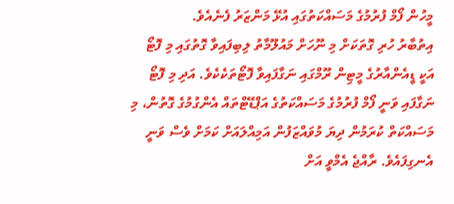މީހުން ފޯމް ފުރުމުގެ މަސައްކަތުގައި އުޅޭ މަންޒަރު ފެނެއެވެ.
އިތުބާރު ހުރި ގޮތަކަށް މި ނޫހަށް މައުލޫމާތު ލިބިފައިވާ ގޮތުގައި މި ފޮޓޯ އަކީ ޑީއެންއާރުގެ މީޓިން ރޫމްގައި ނަގާފައިވާ ފޮޓޯތަކެކެވެ. އަދި މި ފޮޓޯ ނަގާފައި ވަނީ ފޯމް ފުރުމުގެ މަސައްކަތުގެ އަޕްޑޭޓްތައް އެންގުމުގެ ގޮތުން، މި މަސައްކަތް ކުރަމުން ދިޔަ މުވައްޒަފުން އަމިއްލައަށް ކަމަށް ވެސް ވަނީ އެނގިފައެވެ. ރާއްޖެ އެމްވީ އަށް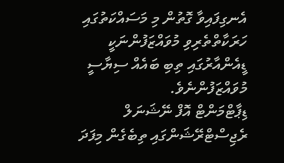އެނގިފައިވާ ގޮތުން މި މަސައްކަތުގައި ހަރަކާތްތެރިވި މުވައްޒަފުންނަކީ ޑީއެންއާރުގައި ތިބި ބައެއް ސިޔާސީ މުވައްޒަފުންނެވެ.
ޑިޕާޓްމަންޓް އޮފް ނޭޝަނަލް ރެޖިސްޓްރޭޝަންގައި ތިބެގެން މިފަދަ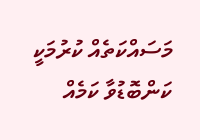މަސައްކަތެއް ކުރުމަކީ ކަންބޮޑުވާ ކަމެއް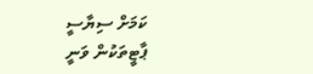ކަމަށް ސިޔާސީ ޕާޓީތަކުން ވަނީ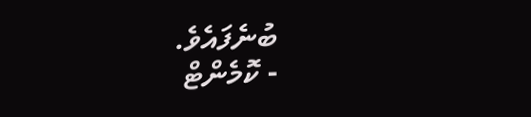ބުނެފައެވެ.
- ކޮމެންޓް